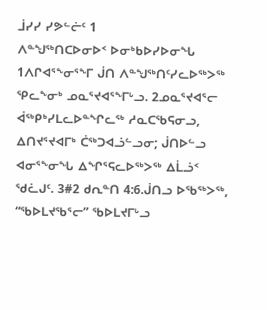ᒨᓯᓯ ᓯᕗᓪᓖᑦ 1
ᐱᓐᖑᖅᑎᑕᐅᓂᐅᑉ ᐅᓂᒃᑲᐅᓯᐅᓂᖓ
1ᐱᒋᐊᕐᖕᓂᕐᖕᒥ ᒎᑎ ᐱᓐᖑᖅᑎᑦᓯᓚᐅᖅᐳᖅ ᕿᓚᖕᓂᒃ ᓄᓇᕐᔪᐊᕐᖕᒥᒡᓗ. 2ᓄᓇᕐᔪᐊᕐᓕ ᐋᖅᑭᒃᓯᒪᓚᐅᓐᖏᓚᖅ ᓱᓇᑕᖃᕋᓂᓗ, ᐃᑎᔪᕐᔪᐊᒥᒃ ᑖᖅᑐᐊᓘᓪᓗᓂ; ᒎᑎᐅᓪᓗ ᐊᓂᕐᖕᓂᖓ ᐃᖏᕐᕋᓚᐅᖅᐳᖅ ᐃᒫᓘᑉ ᖁᓛᒍᑦ. 3#2 ᑯᕆᓐᑎ 4:6.ᒎᑎᓗ ᐅᖃᖅᐳᖅ, “ᖃᐅᒪᔪᖃᕐᓕ” ᖃᐅᒪᔪᒥᒡᓗ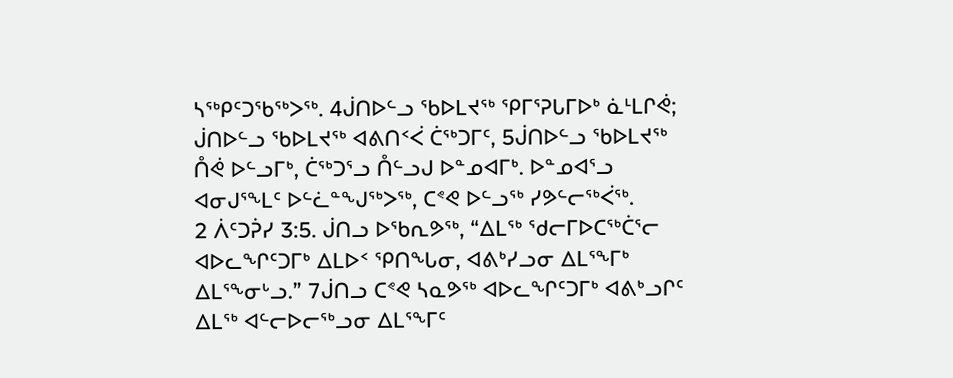ᓴᖅᑭᑦᑐᖃᖅᐳᖅ. 4ᒎᑎᐅᓪᓗ ᖃᐅᒪᔪᖅ ᕿᒥᕐᕈᒐᒥᐅᒃ ᓈᒻᒪᒋᕚ; ᒎᑎᐅᓪᓗ ᖃᐅᒪᔪᖅ ᐊᕕᑎᑉᐹ ᑖᖅᑐᒥᑦ, 5ᒎᑎᐅᓪᓗ ᖃᐅᒪᔪᖅ ᑍᕚ ᐅᓪᓗᒥᒃ, ᑖᖅᑐᕐᓗ ᑍᓪᓗᒍ ᐅᓐᓄᐊᒥᒃ. ᐅᓐᓄᐊᕐᓗ ᐊᓂᒍᕐᖕᒪᑦ ᐅᓪᓛᓐᖑᖅᐳᖅ, ᑕᕝᕙ ᐅᓪᓗᖅ ᓯᕗᓪᓕᖅᐹᖅ.
2 ᐲᑦᑐᕉᓯ 3:5. ᒎᑎᓗ ᐅᖃᕆᕗᖅ, “ᐃᒪᖅ ᖁᓕᒥᐅᑕᖅᑖᕐᓕ ᐊᐅᓚᖏᑦᑐᒥᒃ ᐃᒪᐅᑉ ᕿᑎᖓᓂ, ᐊᕕᒃᓯᓗᓂ ᐃᒪᕐᖕᒥᒃ ᐃᒪᕐᖕᓂᒡᓗ.” 7ᒎᑎᓗ ᑕᕝᕙ ᓴᓇᕗᖅ ᐊᐅᓚᖏᑦᑐᒥᒃ ᐊᕕᒃᓗᒋᑦ ᐃᒪᖅ ᐊᓪᓕᐅᓕᖅᓗᓂ ᐃᒪᕐᖕᒥᑦ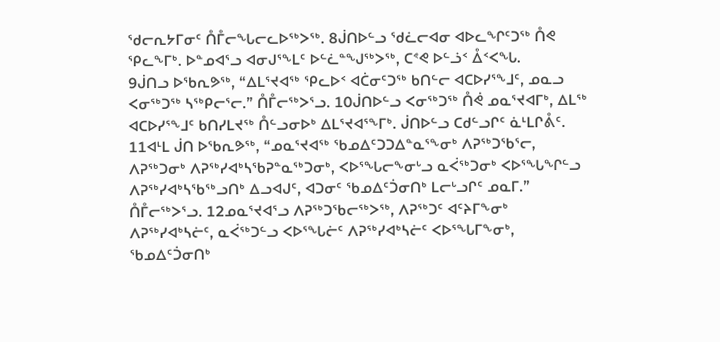ᖁᓕᕆᔭᒥᓂᑦ ᑍᒤᓕᖓᓕᓚᐅᖅᐳᖅ. 8ᒎᑎᐅᓪᓗ ᖁᓛᓕᐊᓂ ᐊᐅᓚᖏᑦᑐᖅ ᑍᕙ ᕿᓚᖕᒥᒃ. ᐅᓐᓄᐊᕐᓗ ᐊᓂᒍᕐᖕᒪᑦ ᐅᓪᓛᓐᖑᖅᐳᖅ, ᑕᕝᕙ ᐅᓪᓘᑉ ᐂᑉᐸᖓ.
9ᒎᑎᓗ ᐅᖃᕆᕗᖅ, “ᐃᒪᕐᔪᐊᖅ ᕿᓚᐅᑉ ᐊᑖᓂᑦᑐᖅ ᑲᑎᓪᓕ ᐊᑕᐅᓯᕐᖕᒧᑦ, ᓄᓇᓗ ᐸᓂᖅᑐᖅ ᓴᖅᑭᓕᕐᓕ.” ᑍᒤᓕᖅᐳᕐᓗ. 10ᒎᑎᐅᓪᓗ ᐸᓂᖅᑐᖅ ᑍᕚ ᓄᓇᕐᔪᐊᒥᒃ, ᐃᒪᖅ ᐊᑕᐅᓯᕐᖕᒧᑦ ᑲᑎᓯᒪᔪᖅ ᑍᓪᓗᓂᐅᒃ ᐃᒪᕐᔪᐊᕐᖕᒥᒃ. ᒎᑎᐅᓪᓗ ᑕᑯᓪᓗᒋᑦ ᓈᒻᒪᒋᕔᑦ. 11ᐊᒻᒪ ᒎᑎ ᐅᖃᕆᕗᖅ, “ᓄᓇᕐᔪᐊᖅ ᖃᓄᐃᑦᑐᑐᐃᓐᓇᕐᖕᓂᒃ ᐱᕈᖅᑐᖃᕐᓕ, ᐱᕈᖅᑐᓂᒃ ᐱᕈᖅᓯᐊᒃᓴᖃᕈᓐᓇᖅᑐᓂᒃ, ᐸᐅᕐᖓᓕᖕᓂᒡᓗ ᓇᐹᖅᑐᓂᒃ ᐸᐅᕐᖓᖏᓪᓗ ᐱᕈᖅᓯᐊᒃᓴᖃᖅᓗᑎᒃ ᐃᓗᐊᒍᑦ, ᐊᑐᓂᑦ ᖃᓄᐃᑦᑑᓂᑎᒃ ᒪᓕᒡᓗᒋᑦ ᓄᓇᒥ.” ᑍᒤᓕᖅᐳᕐᓗ. 12ᓄᓇᕐᔪᐊᕐᓗ ᐱᕈᖅᑐᖃᓕᖅᐳᖅ, ᐱᕈᖅᑐᑦ ᐊᑦᔨᒥᖕᓂᒃ ᐱᕈᖅᓯᐊᒃᓴᓖᑦ, ᓇᐹᖅᑐᓪᓗ ᐸᐅᕐᖓᓖᑦ ᐱᕈᖅᓯᐊᒃᓴᓖᑦ ᐸᐅᕐᖓᒥᖕᓂᒃ, ᖃᓄᐃᑦᑑᓂᑎᒃ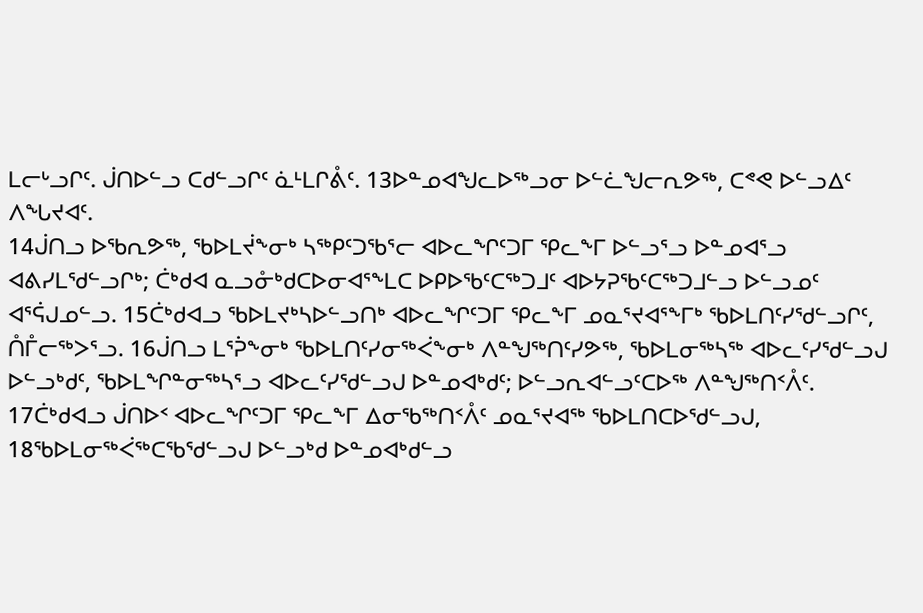ᒪᓕᒡᓗᒋᑦ. ᒎᑎᐅᓪᓗ ᑕᑯᓪᓗᒋᑦ ᓈᒻᒪᒋᕔᑦ. 13ᐅᓐᓄᐊᖑᓚᐅᖅᓗᓂ ᐅᓪᓛᖑᓕᕆᕗᖅ, ᑕᕝᕙ ᐅᓪᓗᐃᑦ ᐱᖓᔪᐊᑦ.
14ᒎᑎᓗ ᐅᖃᕆᕗᖅ, ᖃᐅᒪᔫᖕᓂᒃ ᓴᖅᑭᑦᑐᖃᕐᓕ ᐊᐅᓚᖏᑦᑐᒥ ᕿᓚᖕᒥ ᐅᓪᓗᕐᓗ ᐅᓐᓄᐊᕐᓗ ᐊᕕᓯᒪᖁᓪᓗᒋᒃ; ᑖᒃᑯᐊ ᓇᓗᓁᒃᑯᑕᐅᓂᐊᕐᖕᒪᑕ ᐅᑭᐅᖃᑦᑕᖅᑐᒧᑦ ᐊᐅᔭᕈᖃᑦᑕᖅᑐᒧᓪᓗ ᐅᓪᓗᓄᑦ ᐊᕐᕌᒍᓄᓪᓗ. 15ᑖᒃᑯᐊᓗ ᖃᐅᒪᔪᒃᓴᐅᓪᓗᑎᒃ ᐊᐅᓚᖏᑦᑐᒥ ᕿᓚᖕᒥ ᓄᓇᕐᔪᐊᕐᖕᒥᒃ ᖃᐅᒪᑎᑦᓯᖁᓪᓗᒋᑦ, ᑍᒤᓕᖅᐳᕐᓗ. 16ᒎᑎᓗ ᒪᕐᕉᖕᓂᒃ ᖃᐅᒪᑎᑦᓯᓂᖅᐹᖕᓂᒃ ᐱᓐᖑᖅᑎᑦᓯᕗᖅ, ᖃᐅᒪᓂᖅᓴᖅ ᐊᐅᓚᑦᓯᖁᓪᓗᒍ ᐅᓪᓗᒃᑯᑦ, ᖃᐅᒪᖏᓐᓂᖅᓴᕐᓗ ᐊᐅᓚᑦᓯᖁᓪᓗᒍ ᐅᓐᓄᐊᒃᑯᑦ; ᐅᓪᓗᕆᐊᓪᓗᑦᑕᐅᖅ ᐱᓐᖑᖅᑎᑉᐰᑦ. 17ᑖᒃᑯᐊᓗ ᒎᑎᐅᑉ ᐊᐅᓚᖏᑦᑐᒥ ᕿᓚᖕᒥ ᐃᓂᖃᖅᑎᑉᐰᑦ ᓄᓇᕐᔪᐊᖅ ᖃᐅᒪᑎᑕᐅᖁᓪᓗᒍ, 18ᖃᐅᒪᓂᖅᐹᖅᑕᖃᖁᓪᓗᒍ ᐅᓪᓗᒃᑯ ᐅᓐᓄᐊᒃᑯᓪᓗ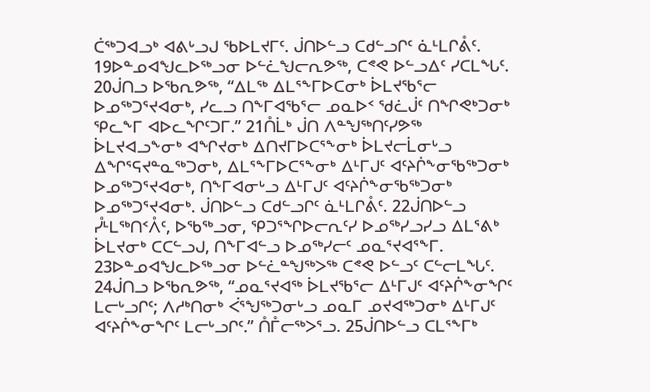ᑖᖅᑐᐊᓗᒃ ᐊᕕᒡᓗᒍ ᖃᐅᒪᔪᒥᑦ. ᒎᑎᐅᓪᓗ ᑕᑯᓪᓗᒋᑦ ᓈᒻᒪᒋᕔᑦ. 19ᐅᓐᓄᐊᖑᓚᐅᖅᓗᓂ ᐅᓪᓛᖑᓕᕆᕗᖅ, ᑕᕝᕙ ᐅᓪᓗᐃᑦ ᓯᑕᒪᖓᑦ.
20ᒎᑎᓗ ᐅᖃᕆᕗᖅ, “ᐃᒪᖅ ᐃᒪᕐᖕᒥᐅᑕᓂᒃ ᐆᒪᔪᖃᕐᓕ ᐅᓄᖅᑐᕐᔪᐊᓂᒃ, ᓯᓚᓗ ᑎᖕᒥᐊᖃᕐᓕ ᓄᓇᐅᑉ ᖁᓛᒎᑦ ᑎᖏᕙᒃᑐᓂᒃ ᕿᓚᖕᒥ ᐊᐅᓚᖏᑦᑐᒥ.” 21ᑍᒫᒃ ᒎᑎ ᐱᓐᖑᖅᑎᑦᓯᕗᖅ ᐆᒪᔪᐊᓗᖕᓂᒃ ᐊᖏᔪᓂᒃ ᐃᑎᔪᒥᐅᑕᕐᖕᓂᒃ ᐆᒪᔪᓕᒫᓂᒡᓗ ᐃᖏᕐᕋᔪᓐᓇᖅᑐᓂᒃ, ᐃᒪᕐᖕᒥᐅᑕᕐᖕᓂᒃ ᐃᒻᒥᒍᑦ ᐊᑦᔨᒌᖕᓂᖃᖅᑐᓂᒃ ᐅᓄᖅᑐᕐᔪᐊᓂᒃ, ᑎᖕᒥᐊᓂᒡᓗ ᐃᒻᒥᒍᑦ ᐊᑦᔨᒌᖕᓂᖃᖅᑐᓂᒃ ᐅᓄᖅᑐᕐᔪᐊᓂᒃ. ᒎᑎᐅᓪᓗ ᑕᑯᓪᓗᒋᑦ ᓈᒻᒪᒋᕔᑦ. 22ᒎᑎᐅᓪᓗ ᓮᒻᒪᖅᑎᑉᐰᑦ, ᐅᖃᖅᓗᓂ, ᕿᑐᕐᖏᐅᓕᕆᑦᓯ ᐅᓄᖅᓯᓗᓯᓗ ᐃᒪᕐᕕᒃ ᐆᒪᔪᓂᒃ ᑕᑕᓪᓗᒍ, ᑎᖕᒥᐊᓪᓗ ᐅᓄᖅᓯᓕᑦ ᓄᓇᕐᔪᐊᕐᖕᒥ. 23ᐅᓐᓄᐊᖑᓚᐅᖅᓗᓂ ᐅᓪᓛᓐᖑᖅᐳᖅ ᑕᕝᕙ ᐅᓪᓗᑦ ᑕᓪᓕᒪᖓᑦ.
24ᒎᑎᓗ ᐅᖃᕆᕗᖅ, “ᓄᓇᕐᔪᐊᖅ ᐆᒪᔪᖃᕐᓕ ᐃᒻᒥᒍᑦ ᐊᑦᔨᒌᖕᓂᖏᑦ ᒪᓕᒡᓗᒋᑦ; ᐱᓱᒃᑎᓂᒃ ᐹᕐᖑᖅᑐᓂᒡᓗ ᓄᓇᒥ ᓄᔪᐊᖅᑐᓂᒃ ᐃᒻᒥᒍᑦ ᐊᑦᔨᒌᖕᓂᖏᑦ ᒪᓕᒡᓗᒋᑦ.” ᑍᒤᓕᖅᐳᕐᓗ. 25ᒎᑎᐅᓪᓗ ᑕᒪᕐᖕᒥᒃ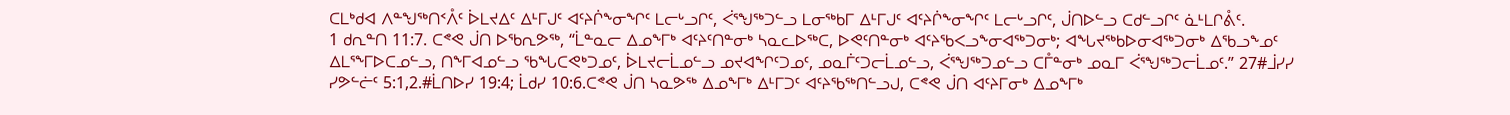ᑕᒪᒃᑯᐊ ᐱᓐᖑᖅᑎᑉᐰᑦ ᐆᒪᔪᐃᑦ ᐃᒻᒥᒍᑦ ᐊᑦᔨᒌᖕᓂᖏᑦ ᒪᓕᒡᓗᒋᑦ, ᐹᕐᖑᖅᑐᓪᓗ ᒪᓂᖅᑲᒥ ᐃᒻᒥᒍᑦ ᐊᑦᔨᒌᖕᓂᖏᑦ ᒪᓕᒡᓗᒋᑦ, ᒎᑎᐅᓪᓗ ᑕᑯᓪᓗᒋᑦ ᓈᒻᒪᒋᕔᑦ.
1 ᑯᕆᓐᑎ 11:7. ᑕᕝᕙ ᒎᑎ ᐅᖃᕆᕗᖅ, “ᒫᓐᓇᓕ ᐃᓄᖕᒥᒃ ᐊᑦᔨᑦᑎᓐᓂᒃ ᓴᓇᓚᐅᖅᑕ, ᐅᕙᑦᑎᓐᓂᒃ ᐊᑦᔨᖃᐸᓗᖕᓂᐊᖅᑐᓂᒃ; ᐊᖓᔪᖅᑲᐅᓂᐊᖅᑐᓂᒃ ᐃᖃᓗᖕᓄᑦ ᐃᒪᕐᖕᒥᐅᑕᓄᓪᓗ, ᑎᖕᒥᐊᓄᓪᓗ ᖃᖓᑕᕙᒃᑐᓄᑦ, ᐆᒪᔪᓕᒫᓄᓪᓗ ᓄᔪᐊᖏᑦᑐᓄᑦ, ᓄᓇᒦᑦᑐᓕᒫᓄᓪᓗ, ᐹᕐᖑᖅᑐᓄᓪᓗ ᑕᒤᓐᓂᒃ ᓄᓇᒥ ᐹᕐᖑᖅᑐᓕᒫᓄᑦ.” 27#ᒨᓯᓯ ᓯᕗᓪᓖᑦ 5:1,2.#ᒫᑎᐅᓯ 19:4; ᒫᑯᓯ 10:6.ᑕᕝᕙ ᒎᑎ ᓴᓇᕗᖅ ᐃᓄᖕᒥᒃ ᐃᒻᒥᑐᑦ ᐊᑦᔨᖃᖅᑎᓪᓗᒍ, ᑕᕝᕙ ᒎᑎ ᐊᑦᔨᒥᓂᒃ ᐃᓄᖕᒥᒃ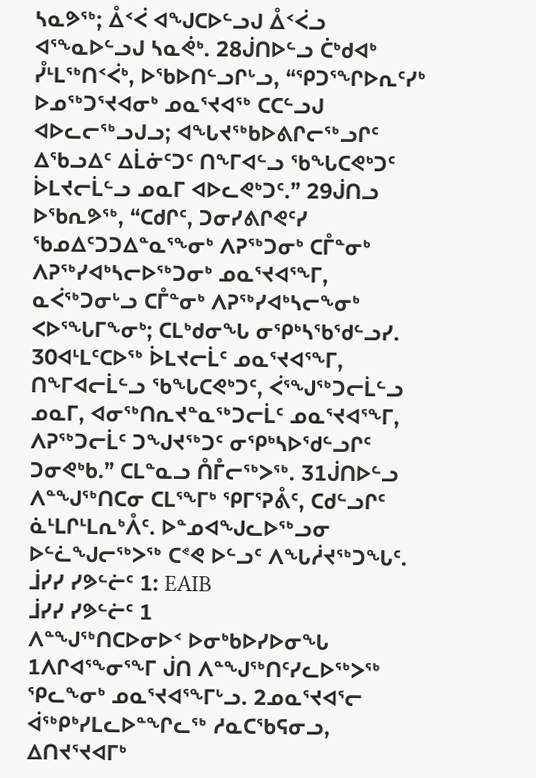ᓴᓇᕗᖅ; ᐂᑉᐹ ᐊᖑᑕᐅᓪᓗᒍ ᐂᑉᐹᓗ ᐊᕐᖕᓇᐅᓪᓗᒍ ᓴᓇᕚᒃ. 28ᒎᑎᐅᓪᓗ ᑖᒃᑯᐊᒃ ᓮᒻᒪᖅᑎᑉᐹᒃ, ᐅᖃᐅᑎᓪᓗᒋᒡᓗ, “ᕿᑐᕐᖏᐅᕆᑦᓯᒃ ᐅᓄᖅᑐᕐᔪᐊᓂᒃ ᓄᓇᕐᔪᐊᖅ ᑕᑕᓪᓗᒍ ᐊᐅᓚᓕᖅᓗᒍᓗ; ᐊᖓᔪᖅᑲᐅᕕᒋᓕᖅᓗᒋᑦ ᐃᖃᓗᐃᑦ ᐃᒫᓃᑦᑐᑦ ᑎᖕᒥᐊᓪᓗ ᖃᖓᑕᕙᒃᑐᑦ ᐆᒪᔪᓕᒫᓪᓗ ᓄᓇᒥ ᐊᐅᓚᕙᒃᑐᑦ.” 29ᒎᑎᓗ ᐅᖃᕆᕗᖅ, “ᑕᑯᒋᑦ, ᑐᓂᓯᕕᒋᕙᑦᓯ ᖃᓄᐃᑦᑐᑐᐃᓐᓇᕐᖕᓂᒃ ᐱᕈᖅᑐᓂᒃ ᑕᒤᓐᓂᒃ ᐱᕈᖅᓯᐊᒃᓴᓕᐅᖅᑐᓂᒃ ᓄᓇᕐᔪᐊᕐᖕᒥ, ᓇᐹᖅᑐᓂᒡᓗ ᑕᒤᓐᓂᒃ ᐱᕈᖅᓯᐊᒃᓴᓕᖕᓂᒃ ᐸᐅᕐᖓᒥᖕᓂᒃ; ᑕᒪᒃᑯᓂᖓ ᓂᕿᒃᓴᖃᖁᓪᓗᓯ. 30ᐊᒻᒪᑦᑕᐅᖅ ᐆᒪᔪᓕᒫᑦ ᓄᓇᕐᔪᐊᕐᖕᒥ, ᑎᖕᒥᐊᓕᒫᓪᓗ ᖃᖓᑕᕙᒃᑐᑦ, ᐹᕐᖑᖅᑐᓕᒫᓪᓗ ᓄᓇᒥ, ᐊᓂᖅᑎᕆᔪᓐᓇᖅᑐᓕᒫᑦ ᓄᓇᕐᔪᐊᕐᖕᒥ, ᐱᕈᖅᑐᓕᒫᑦ ᑐᖑᔪᖅᑐᑦ ᓂᕿᒃᓴᐅᖁᓪᓗᒋᑦ ᑐᓂᕙᒃᑲ.” ᑕᒪᓐᓇᓗ ᑍᒤᓕᖅᐳᖅ. 31ᒎᑎᐅᓪᓗ ᐱᓐᖑᖅᑎᑕᓂ ᑕᒪᕐᖕᒥᒃ ᕿᒥᕐᕈᕔᑦ, ᑕᑯᓪᓗᒋᑦ ᓈᒻᒪᒋᒻᒪᕆᒃᐰᑦ. ᐅᓐᓄᐊᖑᓚᐅᖅᓗᓂ ᐅᓪᓛᖑᓕᖅᐳᖅ ᑕᕝᕙ ᐅᓪᓗᑦ ᐱᖓᓲᔪᖅᑐᖓᑦ.
ᒨᓯᓯ ᓯᕗᓪᓖᑦ 1: EAIB
ᒨᓯᓯ ᓯᕗᓪᓖᑦ 1
ᐱᓐᖑᖅᑎᑕᐅᓂᐅᑉ ᐅᓂᒃᑲᐅᓯᐅᓂᖓ
1ᐱᒋᐊᕐᖕᓂᕐᖕᒥ ᒎᑎ ᐱᓐᖑᖅᑎᑦᓯᓚᐅᖅᐳᖅ ᕿᓚᖕᓂᒃ ᓄᓇᕐᔪᐊᕐᖕᒥᒡᓗ. 2ᓄᓇᕐᔪᐊᕐᓕ ᐋᖅᑭᒃᓯᒪᓚᐅᓐᖏᓚᖅ ᓱᓇᑕᖃᕋᓂᓗ, ᐃᑎᔪᕐᔪᐊᒥᒃ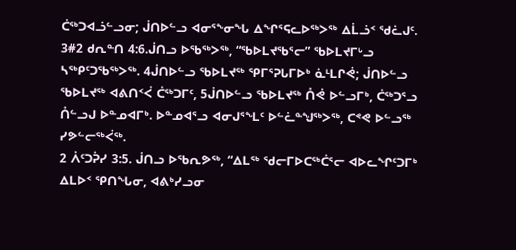ᑖᖅᑐᐊᓘᓪᓗᓂ; ᒎᑎᐅᓪᓗ ᐊᓂᕐᖕᓂᖓ ᐃᖏᕐᕋᓚᐅᖅᐳᖅ ᐃᒫᓘᑉ ᖁᓛᒍᑦ. 3#2 ᑯᕆᓐᑎ 4:6.ᒎᑎᓗ ᐅᖃᖅᐳᖅ, “ᖃᐅᒪᔪᖃᕐᓕ” ᖃᐅᒪᔪᒥᒡᓗ ᓴᖅᑭᑦᑐᖃᖅᐳᖅ. 4ᒎᑎᐅᓪᓗ ᖃᐅᒪᔪᖅ ᕿᒥᕐᕈᒐᒥᐅᒃ ᓈᒻᒪᒋᕚ; ᒎᑎᐅᓪᓗ ᖃᐅᒪᔪᖅ ᐊᕕᑎᑉᐹ ᑖᖅᑐᒥᑦ, 5ᒎᑎᐅᓪᓗ ᖃᐅᒪᔪᖅ ᑍᕚ ᐅᓪᓗᒥᒃ, ᑖᖅᑐᕐᓗ ᑍᓪᓗᒍ ᐅᓐᓄᐊᒥᒃ. ᐅᓐᓄᐊᕐᓗ ᐊᓂᒍᕐᖕᒪᑦ ᐅᓪᓛᓐᖑᖅᐳᖅ, ᑕᕝᕙ ᐅᓪᓗᖅ ᓯᕗᓪᓕᖅᐹᖅ.
2 ᐲᑦᑐᕉᓯ 3:5. ᒎᑎᓗ ᐅᖃᕆᕗᖅ, “ᐃᒪᖅ ᖁᓕᒥᐅᑕᖅᑖᕐᓕ ᐊᐅᓚᖏᑦᑐᒥᒃ ᐃᒪᐅᑉ ᕿᑎᖓᓂ, ᐊᕕᒃᓯᓗᓂ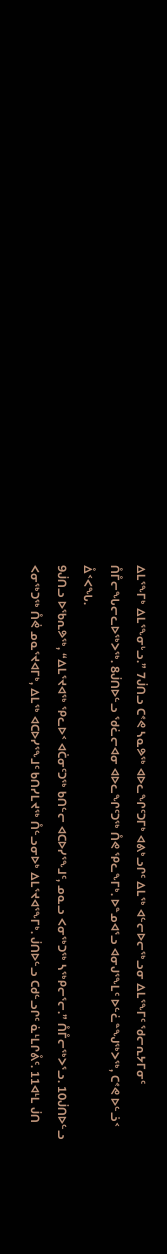ᐃᒪᕐᖕᒥᒃ ᐃᒪᕐᖕᓂᒡᓗ.” 7ᒎᑎᓗ ᑕᕝᕙ ᓴᓇᕗᖅ ᐊᐅᓚᖏᑦᑐᒥᒃ ᐊᕕᒃᓗᒋᑦ ᐃᒪᖅ ᐊᓪᓕᐅᓕᖅᓗᓂ ᐃᒪᕐᖕᒥᑦ ᖁᓕᕆᔭᒥᓂᑦ ᑍᒤᓕᖓᓕᓚᐅᖅᐳᖅ. 8ᒎᑎᐅᓪᓗ ᖁᓛᓕᐊᓂ ᐊᐅᓚᖏᑦᑐᖅ ᑍᕙ ᕿᓚᖕᒥᒃ. ᐅᓐᓄᐊᕐᓗ ᐊᓂᒍᕐᖕᒪᑦ ᐅᓪᓛᓐᖑᖅᐳᖅ, ᑕᕝᕙ ᐅᓪᓘᑉ ᐂᑉᐸᖓ.
9ᒎᑎᓗ ᐅᖃᕆᕗᖅ, “ᐃᒪᕐᔪᐊᖅ ᕿᓚᐅᑉ ᐊᑖᓂᑦᑐᖅ ᑲᑎᓪᓕ ᐊᑕᐅᓯᕐᖕᒧᑦ, ᓄᓇᓗ ᐸᓂᖅᑐᖅ ᓴᖅᑭᓕᕐᓕ.” ᑍᒤᓕᖅᐳᕐᓗ. 10ᒎᑎᐅᓪᓗ ᐸᓂᖅᑐᖅ ᑍᕚ ᓄᓇᕐᔪᐊᒥᒃ, ᐃᒪᖅ ᐊᑕᐅᓯᕐᖕᒧᑦ ᑲᑎᓯᒪᔪᖅ ᑍᓪᓗᓂᐅᒃ ᐃᒪᕐᔪᐊᕐᖕᒥᒃ. ᒎᑎᐅᓪᓗ ᑕᑯᓪᓗᒋᑦ ᓈᒻᒪᒋᕔᑦ. 11ᐊᒻᒪ ᒎᑎ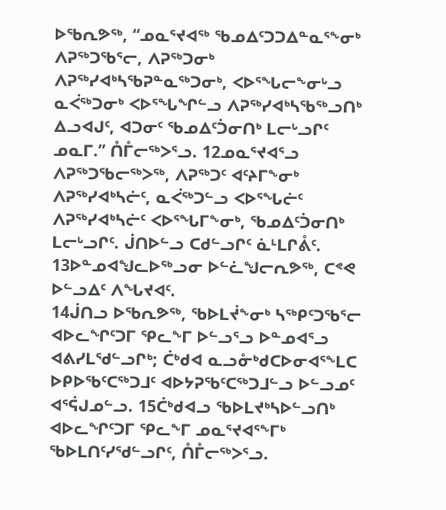ᐅᖃᕆᕗᖅ, “ᓄᓇᕐᔪᐊᖅ ᖃᓄᐃᑦᑐᑐᐃᓐᓇᕐᖕᓂᒃ ᐱᕈᖅᑐᖃᕐᓕ, ᐱᕈᖅᑐᓂᒃ ᐱᕈᖅᓯᐊᒃᓴᖃᕈᓐᓇᖅᑐᓂᒃ, ᐸᐅᕐᖓᓕᖕᓂᒡᓗ ᓇᐹᖅᑐᓂᒃ ᐸᐅᕐᖓᖏᓪᓗ ᐱᕈᖅᓯᐊᒃᓴᖃᖅᓗᑎᒃ ᐃᓗᐊᒍᑦ, ᐊᑐᓂᑦ ᖃᓄᐃᑦᑑᓂᑎᒃ ᒪᓕᒡᓗᒋᑦ ᓄᓇᒥ.” ᑍᒤᓕᖅᐳᕐᓗ. 12ᓄᓇᕐᔪᐊᕐᓗ ᐱᕈᖅᑐᖃᓕᖅᐳᖅ, ᐱᕈᖅᑐᑦ ᐊᑦᔨᒥᖕᓂᒃ ᐱᕈᖅᓯᐊᒃᓴᓖᑦ, ᓇᐹᖅᑐᓪᓗ ᐸᐅᕐᖓᓖᑦ ᐱᕈᖅᓯᐊᒃᓴᓖᑦ ᐸᐅᕐᖓᒥᖕᓂᒃ, ᖃᓄᐃᑦᑑᓂᑎᒃ ᒪᓕᒡᓗᒋᑦ. ᒎᑎᐅᓪᓗ ᑕᑯᓪᓗᒋᑦ ᓈᒻᒪᒋᕔᑦ. 13ᐅᓐᓄᐊᖑᓚᐅᖅᓗᓂ ᐅᓪᓛᖑᓕᕆᕗᖅ, ᑕᕝᕙ ᐅᓪᓗᐃᑦ ᐱᖓᔪᐊᑦ.
14ᒎᑎᓗ ᐅᖃᕆᕗᖅ, ᖃᐅᒪᔫᖕᓂᒃ ᓴᖅᑭᑦᑐᖃᕐᓕ ᐊᐅᓚᖏᑦᑐᒥ ᕿᓚᖕᒥ ᐅᓪᓗᕐᓗ ᐅᓐᓄᐊᕐᓗ ᐊᕕᓯᒪᖁᓪᓗᒋᒃ; ᑖᒃᑯᐊ ᓇᓗᓁᒃᑯᑕᐅᓂᐊᕐᖕᒪᑕ ᐅᑭᐅᖃᑦᑕᖅᑐᒧᑦ ᐊᐅᔭᕈᖃᑦᑕᖅᑐᒧᓪᓗ ᐅᓪᓗᓄᑦ ᐊᕐᕌᒍᓄᓪᓗ. 15ᑖᒃᑯᐊᓗ ᖃᐅᒪᔪᒃᓴᐅᓪᓗᑎᒃ ᐊᐅᓚᖏᑦᑐᒥ ᕿᓚᖕᒥ ᓄᓇᕐᔪᐊᕐᖕᒥᒃ ᖃᐅᒪᑎᑦᓯᖁᓪᓗᒋᑦ, ᑍᒤᓕᖅᐳᕐᓗ.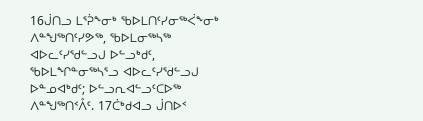16ᒎᑎᓗ ᒪᕐᕉᖕᓂᒃ ᖃᐅᒪᑎᑦᓯᓂᖅᐹᖕᓂᒃ ᐱᓐᖑᖅᑎᑦᓯᕗᖅ, ᖃᐅᒪᓂᖅᓴᖅ ᐊᐅᓚᑦᓯᖁᓪᓗᒍ ᐅᓪᓗᒃᑯᑦ, ᖃᐅᒪᖏᓐᓂᖅᓴᕐᓗ ᐊᐅᓚᑦᓯᖁᓪᓗᒍ ᐅᓐᓄᐊᒃᑯᑦ; ᐅᓪᓗᕆᐊᓪᓗᑦᑕᐅᖅ ᐱᓐᖑᖅᑎᑉᐰᑦ. 17ᑖᒃᑯᐊᓗ ᒎᑎᐅᑉ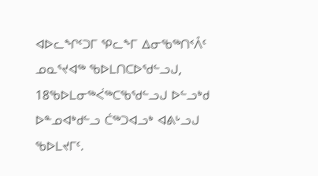ᐊᐅᓚᖏᑦᑐᒥ ᕿᓚᖕᒥ ᐃᓂᖃᖅᑎᑉᐰᑦ ᓄᓇᕐᔪᐊᖅ ᖃᐅᒪᑎᑕᐅᖁᓪᓗᒍ, 18ᖃᐅᒪᓂᖅᐹᖅᑕᖃᖁᓪᓗᒍ ᐅᓪᓗᒃᑯ ᐅᓐᓄᐊᒃᑯᓪᓗ ᑖᖅᑐᐊᓗᒃ ᐊᕕᒡᓗᒍ ᖃᐅᒪᔪᒥᑦ.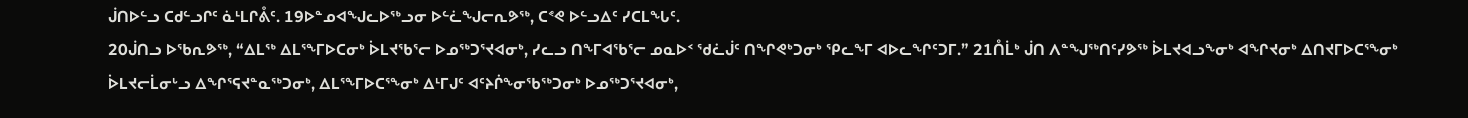ᒎᑎᐅᓪᓗ ᑕᑯᓪᓗᒋᑦ ᓈᒻᒪᒋᕔᑦ. 19ᐅᓐᓄᐊᖑᓚᐅᖅᓗᓂ ᐅᓪᓛᖑᓕᕆᕗᖅ, ᑕᕝᕙ ᐅᓪᓗᐃᑦ ᓯᑕᒪᖓᑦ.
20ᒎᑎᓗ ᐅᖃᕆᕗᖅ, “ᐃᒪᖅ ᐃᒪᕐᖕᒥᐅᑕᓂᒃ ᐆᒪᔪᖃᕐᓕ ᐅᓄᖅᑐᕐᔪᐊᓂᒃ, ᓯᓚᓗ ᑎᖕᒥᐊᖃᕐᓕ ᓄᓇᐅᑉ ᖁᓛᒎᑦ ᑎᖏᕙᒃᑐᓂᒃ ᕿᓚᖕᒥ ᐊᐅᓚᖏᑦᑐᒥ.” 21ᑍᒫᒃ ᒎᑎ ᐱᓐᖑᖅᑎᑦᓯᕗᖅ ᐆᒪᔪᐊᓗᖕᓂᒃ ᐊᖏᔪᓂᒃ ᐃᑎᔪᒥᐅᑕᕐᖕᓂᒃ ᐆᒪᔪᓕᒫᓂᒡᓗ ᐃᖏᕐᕋᔪᓐᓇᖅᑐᓂᒃ, ᐃᒪᕐᖕᒥᐅᑕᕐᖕᓂᒃ ᐃᒻᒥᒍᑦ ᐊᑦᔨᒌᖕᓂᖃᖅᑐᓂᒃ ᐅᓄᖅᑐᕐᔪᐊᓂᒃ,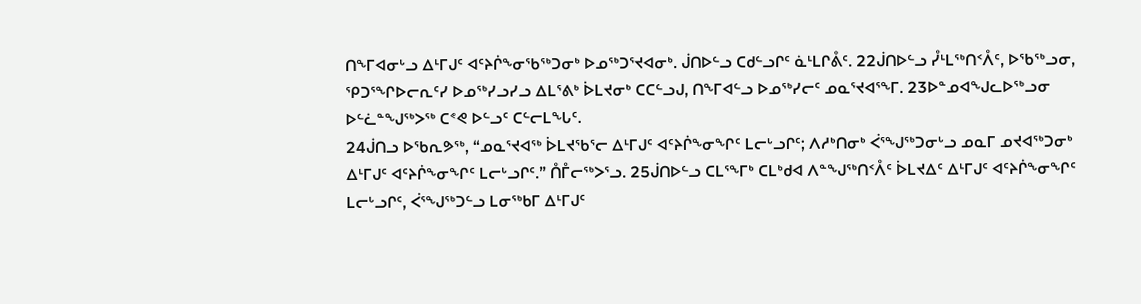ᑎᖕᒥᐊᓂᒡᓗ ᐃᒻᒥᒍᑦ ᐊᑦᔨᒌᖕᓂᖃᖅᑐᓂᒃ ᐅᓄᖅᑐᕐᔪᐊᓂᒃ. ᒎᑎᐅᓪᓗ ᑕᑯᓪᓗᒋᑦ ᓈᒻᒪᒋᕔᑦ. 22ᒎᑎᐅᓪᓗ ᓮᒻᒪᖅᑎᑉᐰᑦ, ᐅᖃᖅᓗᓂ, ᕿᑐᕐᖏᐅᓕᕆᑦᓯ ᐅᓄᖅᓯᓗᓯᓗ ᐃᒪᕐᕕᒃ ᐆᒪᔪᓂᒃ ᑕᑕᓪᓗᒍ, ᑎᖕᒥᐊᓪᓗ ᐅᓄᖅᓯᓕᑦ ᓄᓇᕐᔪᐊᕐᖕᒥ. 23ᐅᓐᓄᐊᖑᓚᐅᖅᓗᓂ ᐅᓪᓛᓐᖑᖅᐳᖅ ᑕᕝᕙ ᐅᓪᓗᑦ ᑕᓪᓕᒪᖓᑦ.
24ᒎᑎᓗ ᐅᖃᕆᕗᖅ, “ᓄᓇᕐᔪᐊᖅ ᐆᒪᔪᖃᕐᓕ ᐃᒻᒥᒍᑦ ᐊᑦᔨᒌᖕᓂᖏᑦ ᒪᓕᒡᓗᒋᑦ; ᐱᓱᒃᑎᓂᒃ ᐹᕐᖑᖅᑐᓂᒡᓗ ᓄᓇᒥ ᓄᔪᐊᖅᑐᓂᒃ ᐃᒻᒥᒍᑦ ᐊᑦᔨᒌᖕᓂᖏᑦ ᒪᓕᒡᓗᒋᑦ.” ᑍᒤᓕᖅᐳᕐᓗ. 25ᒎᑎᐅᓪᓗ ᑕᒪᕐᖕᒥᒃ ᑕᒪᒃᑯᐊ ᐱᓐᖑᖅᑎᑉᐰᑦ ᐆᒪᔪᐃᑦ ᐃᒻᒥᒍᑦ ᐊᑦᔨᒌᖕᓂᖏᑦ ᒪᓕᒡᓗᒋᑦ, ᐹᕐᖑᖅᑐᓪᓗ ᒪᓂᖅᑲᒥ ᐃᒻᒥᒍᑦ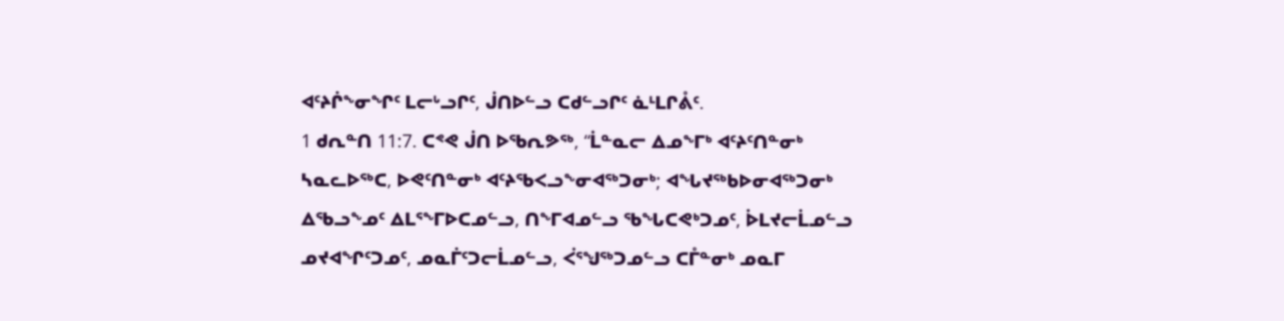ᐊᑦᔨᒌᖕᓂᖏᑦ ᒪᓕᒡᓗᒋᑦ, ᒎᑎᐅᓪᓗ ᑕᑯᓪᓗᒋᑦ ᓈᒻᒪᒋᕔᑦ.
1 ᑯᕆᓐᑎ 11:7. ᑕᕝᕙ ᒎᑎ ᐅᖃᕆᕗᖅ, “ᒫᓐᓇᓕ ᐃᓄᖕᒥᒃ ᐊᑦᔨᑦᑎᓐᓂᒃ ᓴᓇᓚᐅᖅᑕ, ᐅᕙᑦᑎᓐᓂᒃ ᐊᑦᔨᖃᐸᓗᖕᓂᐊᖅᑐᓂᒃ; ᐊᖓᔪᖅᑲᐅᓂᐊᖅᑐᓂᒃ ᐃᖃᓗᖕᓄᑦ ᐃᒪᕐᖕᒥᐅᑕᓄᓪᓗ, ᑎᖕᒥᐊᓄᓪᓗ ᖃᖓᑕᕙᒃᑐᓄᑦ, ᐆᒪᔪᓕᒫᓄᓪᓗ ᓄᔪᐊᖏᑦᑐᓄᑦ, ᓄᓇᒦᑦᑐᓕᒫᓄᓪᓗ, ᐹᕐᖑᖅᑐᓄᓪᓗ ᑕᒤᓐᓂᒃ ᓄᓇᒥ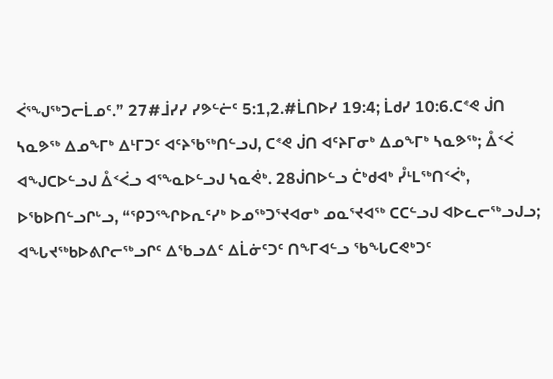ᐹᕐᖑᖅᑐᓕᒫᓄᑦ.” 27#ᒨᓯᓯ ᓯᕗᓪᓖᑦ 5:1,2.#ᒫᑎᐅᓯ 19:4; ᒫᑯᓯ 10:6.ᑕᕝᕙ ᒎᑎ ᓴᓇᕗᖅ ᐃᓄᖕᒥᒃ ᐃᒻᒥᑐᑦ ᐊᑦᔨᖃᖅᑎᓪᓗᒍ, ᑕᕝᕙ ᒎᑎ ᐊᑦᔨᒥᓂᒃ ᐃᓄᖕᒥᒃ ᓴᓇᕗᖅ; ᐂᑉᐹ ᐊᖑᑕᐅᓪᓗᒍ ᐂᑉᐹᓗ ᐊᕐᖕᓇᐅᓪᓗᒍ ᓴᓇᕚᒃ. 28ᒎᑎᐅᓪᓗ ᑖᒃᑯᐊᒃ ᓮᒻᒪᖅᑎᑉᐹᒃ, ᐅᖃᐅᑎᓪᓗᒋᒡᓗ, “ᕿᑐᕐᖏᐅᕆᑦᓯᒃ ᐅᓄᖅᑐᕐᔪᐊᓂᒃ ᓄᓇᕐᔪᐊᖅ ᑕᑕᓪᓗᒍ ᐊᐅᓚᓕᖅᓗᒍᓗ; ᐊᖓᔪᖅᑲᐅᕕᒋᓕᖅᓗᒋᑦ ᐃᖃᓗᐃᑦ ᐃᒫᓃᑦᑐᑦ ᑎᖕᒥᐊᓪᓗ ᖃᖓᑕᕙᒃᑐᑦ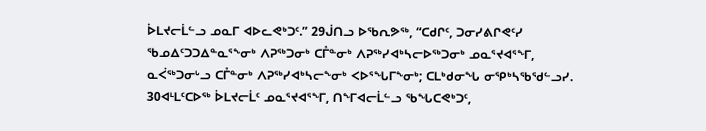ᐆᒪᔪᓕᒫᓪᓗ ᓄᓇᒥ ᐊᐅᓚᕙᒃᑐᑦ.” 29ᒎᑎᓗ ᐅᖃᕆᕗᖅ, “ᑕᑯᒋᑦ, ᑐᓂᓯᕕᒋᕙᑦᓯ ᖃᓄᐃᑦᑐᑐᐃᓐᓇᕐᖕᓂᒃ ᐱᕈᖅᑐᓂᒃ ᑕᒤᓐᓂᒃ ᐱᕈᖅᓯᐊᒃᓴᓕᐅᖅᑐᓂᒃ ᓄᓇᕐᔪᐊᕐᖕᒥ, ᓇᐹᖅᑐᓂᒡᓗ ᑕᒤᓐᓂᒃ ᐱᕈᖅᓯᐊᒃᓴᓕᖕᓂᒃ ᐸᐅᕐᖓᒥᖕᓂᒃ; ᑕᒪᒃᑯᓂᖓ ᓂᕿᒃᓴᖃᖁᓪᓗᓯ. 30ᐊᒻᒪᑦᑕᐅᖅ ᐆᒪᔪᓕᒫᑦ ᓄᓇᕐᔪᐊᕐᖕᒥ, ᑎᖕᒥᐊᓕᒫᓪᓗ ᖃᖓᑕᕙᒃᑐᑦ,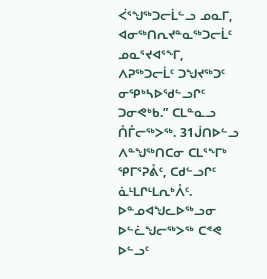ᐹᕐᖑᖅᑐᓕᒫᓪᓗ ᓄᓇᒥ, ᐊᓂᖅᑎᕆᔪᓐᓇᖅᑐᓕᒫᑦ ᓄᓇᕐᔪᐊᕐᖕᒥ, ᐱᕈᖅᑐᓕᒫᑦ ᑐᖑᔪᖅᑐᑦ ᓂᕿᒃᓴᐅᖁᓪᓗᒋᑦ ᑐᓂᕙᒃᑲ.” ᑕᒪᓐᓇᓗ ᑍᒤᓕᖅᐳᖅ. 31ᒎᑎᐅᓪᓗ ᐱᓐᖑᖅᑎᑕᓂ ᑕᒪᕐᖕᒥᒃ ᕿᒥᕐᕈᕔᑦ, ᑕᑯᓪᓗᒋᑦ ᓈᒻᒪᒋᒻᒪᕆᒃᐰᑦ. ᐅᓐᓄᐊᖑᓚᐅᖅᓗᓂ ᐅᓪᓛᖑᓕᖅᐳᖅ ᑕᕝᕙ ᐅᓪᓗᑦ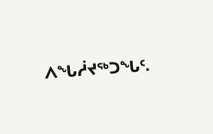ᐱᖓᓲᔪᖅᑐᖓᑦ.